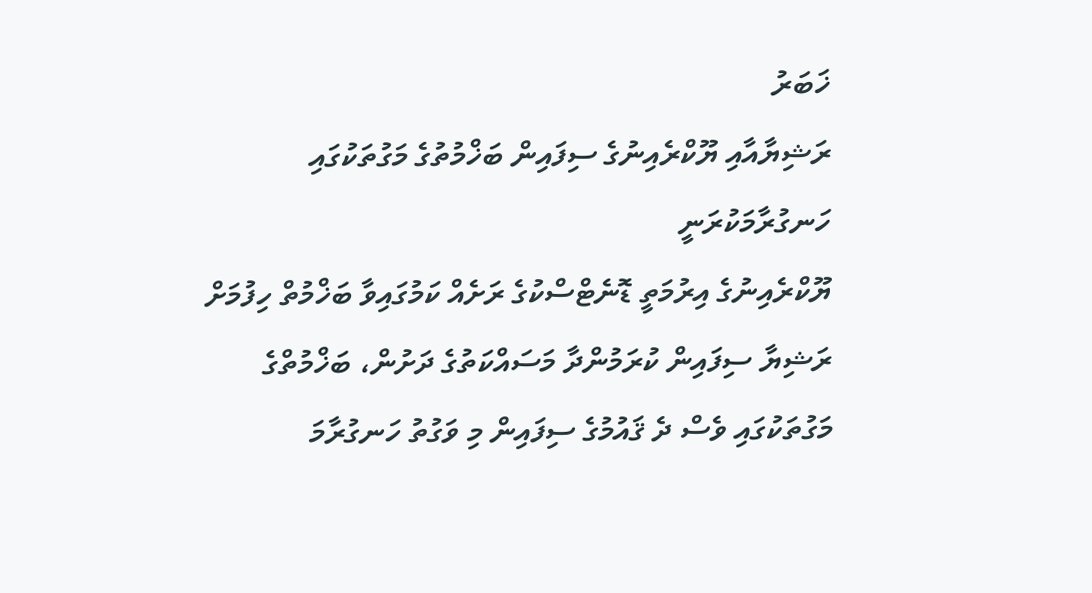ޚަބަރު
ރަޝިޔާއާއި ޔޫކްރެއިނުގެ ސިފައިން ބަޚްމުތުގެ މަގުތަކުގައި ހަނގުރާމަކުރަނީ
ޔޫކްރެއިނުގެ އިރުމަތީ ޑޮނެޓްސްކުގެ ރަށެއް ކަމުގައިވާ ބަޚްމުތް ހިފުމަށް ރަޝިޔާ ސިފައިން ކުރަމުންދާ މަސައްކަތުގެ ދަށުން، ބަޚްމުތްގެ މަގުތަކުގައި ވެސް ދެ ޤައުމުގެ ސިފައިން މި ވަގުތު ހަނގުރާމަ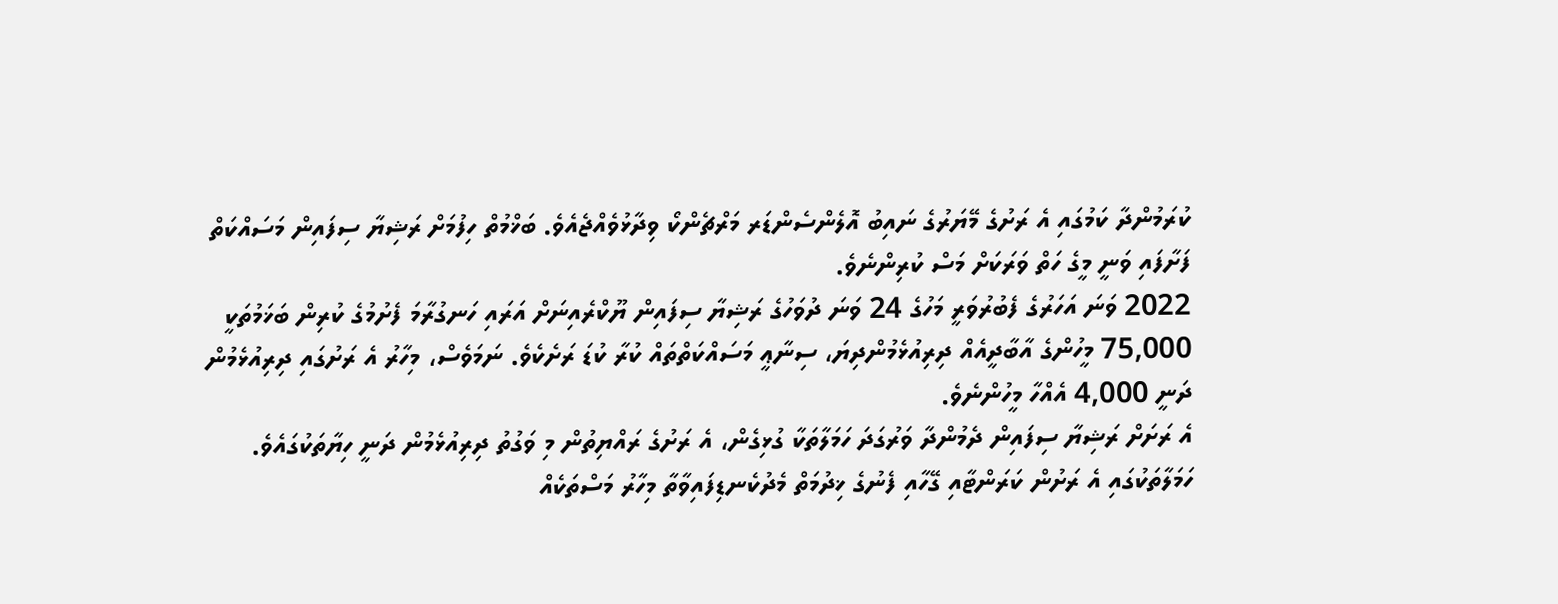ކުރަމުންދާ ކަމުގައި އެ ރަށުގެ މޭޔަރުގެ ނައިބު އޮލެންސެންޑަރ މަރްޗެންކޯ ވިދާޅުވެއްޖެއެވެ. ބަޚްމުތް ހިފުމަށް ރަޝިޔާ ސިފައިން މަސައްކަތް ފަށާފައި ވަނީ މީގެ ހަތް ވަރަކަށް މަސް ކުރިންނެވެ.
2022 ވަނަ އަހަރުގެ ފެބުރުވަރީ މަހުގެ 24 ވަނަ ދުވަހުގެ ރަޝިޔާ ސިފައިން ޔޫކްރެއިނަށް އަރައި ހަނގުރާމަ ފެށުމުގެ ކުރިން ބަޚަމުތަކީ 75,000 މީހުންގެ އާބާދީއެއް ދިރިއުޅެމުންދިޔަ، ސިނާޢީ މަސައްކަތްތައް ކުރާ ކުޑަ ރަށެކެވެ. ނަމަވެސް، މިހާރު އެ ރަށުގައި ދިރިއުޅެމުން ދަނީ 4,000 އެއްހާ މީހުންނެވެ.
އެ ރަށަށް ރަޝިޔާ ސިފައިން ދެމުންދާ ވަރުގަދަ ހަމަލާތަކާ ގުޅިގެން، އެ ރަށުގެ ރައްޔިތުން މި ވަގުތު ދިރިއުޅެމުން ދަނީ ހިޔާތަކުގައެވެ. ހަމަލާތަކުގައި އެ ރަށުން ކަރަންޓާއި ގޭހާއި ފެނުގެ ޚިދުމަތް މެދުކެނޑިފައިވާތާ މިހާރު މަސްތަކެއް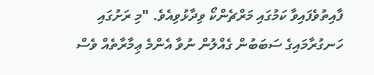ފާއިތުވެފައިވާ ކަމުގައި މަރްޗެންކޯ ވިދާޅުވިއެވެ. "މި ރަށުގައި ހަނގުރާމައިގެ ސަބަބުން ގެއްލުން ނުވާ އެންމެ ޢިމާރާތެއް ވެސް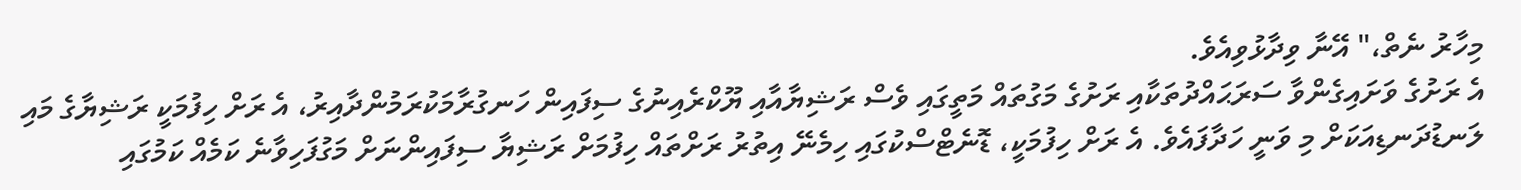މިހާރު ނެތް،" އޭނާ ވިދާޅުވިއެވެ.
އެ ރަށުގެ ވަށައިގެންވާ ސަރަޙައްދުތަކާއި ރަށުގެ މަގުތައް މަތީގައި ވެސް ރަޝިޔާއާއި ޔޫކްރެއިނުގެ ސިފައިން ހަނގުރާމަކުރަމުންދާއިރު، އެ ރަށް ހިފުމަކީ ރަޝިޔާގެ މައި ލަނޑުދަނޑިއަކަށް މި ވަނީ ހަދާފައެވެ. އެ ރަށް ހިފުމަކީ، ޑޮނެޓްސްކުގައި ހިމެނޭ އިތުރު ރަށްތައް ހިފުމަށް ރަޝިޔާ ސިފައިންނަށް މަގުފަހިވާނެ ކަމެއް ކަމުގައި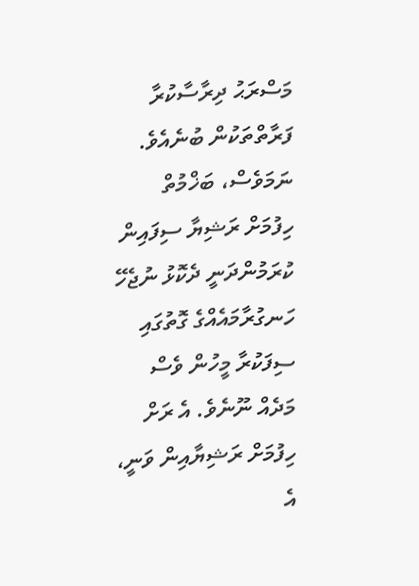މަސްރަޙު ދިރާސާކުރާ ފަރާތްތަކުން ބުނެއެވެ.
ނަމަވެސް، ބަޚްމުތް ހިފުމަށް ރަޝިޔާ ސިފައިން ކުރަމުންދަނީ ދެކޮޅު ނުޖެހޭ ހަނގުރާމައެއްގެ ގޮތުގައި ސިފަކުރާ މީހުން ވެސް މަދެއް ނޫނެވެ. އެ ރަށް ހިފުމަށް ރަޝިޔާއިން ވަނީ، އެ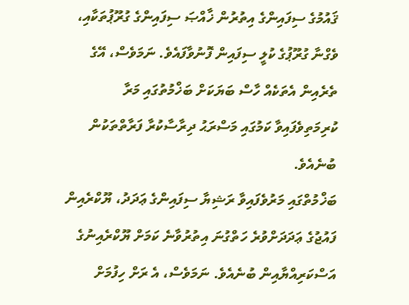ޤައުމުގެ ސިފައިންގެ އިތުރުން ޚާއްޞަ ސިފައިންގެ ގުރޫޕުތަކާއި، ވެގްނާ ގުރޫޕުގެ ކުލީ ސިފައިން ފޮނުވާފައެވެ. ނަމަވެސް، އޭގެ ތެރެއިން އެތަކެއް ހާސް ބަޔަކަށް ބަޚްމުތުގައި މަރާ ކުރިމަތިވެފައިވާ ކަމުގައި މަސްރަޙު ދިރާސާކުރާ ފަރާތްތަކުން ބުނެއެވެ.
ބަޚްމުތްގައި މަރުވެފައިވާ ރަޝިޔާ ސިފައިންގެ ޢަދަދު، ޔޫކްރެއިން ފައުޖުގެ ޢަދަދަށްވުރެ ހަތްގުނަ އިތުރުވާނެ ކަމަށް ޔޫކްރެއިނުގެ އަސްކަރިއްޔާއިން ބުނެއެވެ. ނަމަވެސް، އެ ރަށް ހިފުމަށް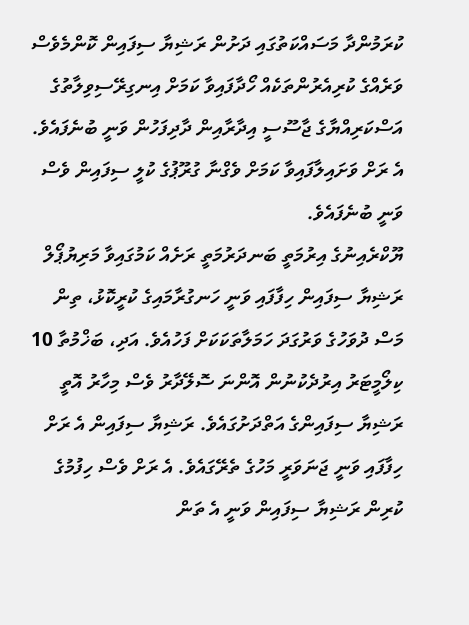ކުރަމުންދާ މަސައްކަތުގައި ދަށުން ރަޝިޔާ ސިފައިން ކޮންމެވެސް ވަރެއްގެ ކުރިއެރުންތަކެއް ހޯދާފައިވާ ކަމަށް އިނގިރޭސިވިލާތުގެ އަސްކަރިއްޔާގެ ޖާސޫސީ އިދާރާއިން ދާދިފަހުން ވަނީ ބުނެފައެވެ. އެ ރަށް ވަށައިލާފައިވާ ކަމަށް ވެގްނާ ގުރޫޕުގެ ކުލީ ސިފައިން ވެސް ވަނީ ބުނެފައެވެ.
ޔޫކްރެއިނުގެ އިރުމަތީ ބަނދަރުމަތީ ރަށެއް ކަމުގައިވާ މަރިޔުޕޯލް ރަޝިޔާ ސިފައިން ހިފާފައި ވަނީ ހަނގުރާމައިގެ ކުރީކޮޅު، ތިން މަސް ދުވަހުގެ ވަރުގަދަ ހަމަލާތަކަކަށް ފަހުއެވެ. އަދި، ބަޚްމުތާ 10 ކިލޯމީޓަރު އިރުދެކުނުން އޮންނަ ސޮލޭދާރު ވެސް މިހާރު އޮތީ ރަޝިޔާ ސިފައިންގެ އަތްދަށުގައެވެ. ރަޝިޔާ ސިފައިން އެ ރަށް ހިފާފައި ވަނީ ޖަނަވަރީ މަހުގެ ތެރޭގައެވެ. އެ ރަށް ވެސް ހިފުމުގެ ކުރިން ރަޝިޔާ ސިފައިން ވަނީ އެ ތަން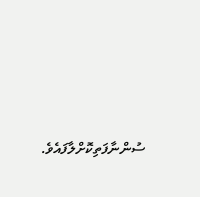ސުންނާފަތިކޮށްލާފައެވެ.